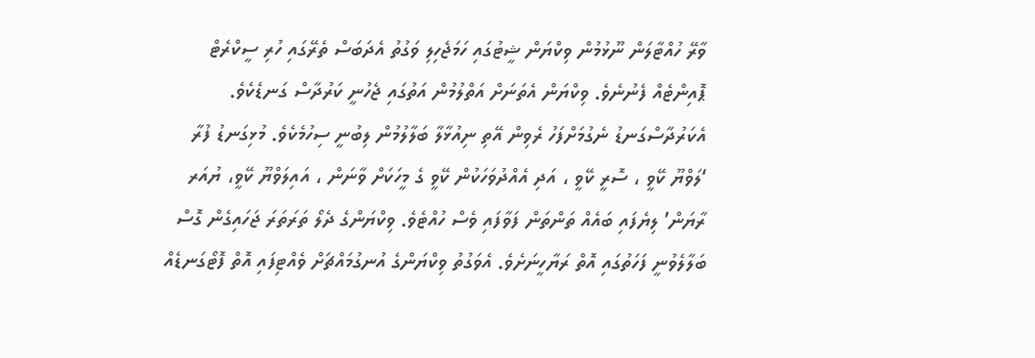ވާރޭ ހުއްޓާލަން ނޫޅުމުން ވިކްޔަން ޝީޓުގައި ހަމަޖެހިލި ވަގުތު އެދަބަސް ތެރޭގައި ހުރި ސީކްރެޓް ޕޮއިންޓެއް ފެނުނެވެ. ވިކްޔަން އެތަނަށް އަތްލުމުން އަތުގައި ޖެހުނީ ކަރުދާސް ގަނޑެކެވެ. އެކަރުދާސްގަނޑު ނެގުމަށްފަހު ރެވިން އޭތި ނިއުޅާލާ ބަލާލުމުން ލިބުނީ ސިހުމެކެވެ. މުޅިގަނޑު ފުރާ ‘ލަވްޔޫ ކޭވީ ، ސޮރީ ކޭވީ ، އަދި އެއްދުވަހަކުން ކޭވީ ގެ މީހަކަށް ވާނަން ، އައިލަވްޔޫ ކޭވީ، ޔުއަރ ރާޔަން’ ލިޔެފައި ބައެއް ތަންތަން ފަވާފައި ވެސް ހުއްޓެވެ. ވިކްޔަންގެ ދެލޯ ތަރަތަރަ ޖަހައިގެން ގޮސް ބަލާލެވުނީ ފަހަތުގައި އޮތް ރަޔާހީނަށެވެ. އެވަގުތު ވިކްޔަންގެ އުނގުމައްޗަށް ވެއްޓިފައި އޮތް ފޮޓޯގަނޑެއް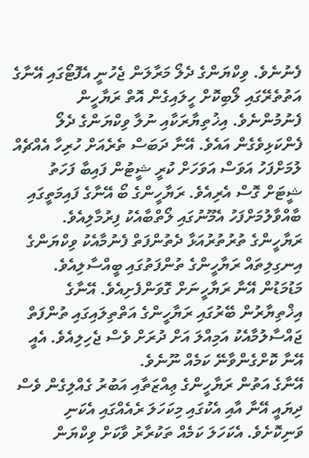ފެނުނެވެ. ވިކްޔަންގެ ދެލޯ މަރާލަން ޖެހުނީ އެފޮޓޯގައި އޭނާގެ އަތުތެރޭގައި ލޯބިކޮށް ހީލައިގެން އޮތް ރަޔާހީން ފެނުމުންނެވެ. އިޚުތިޔާރަކާއި ނުލާ ވިކްޔަންގެ ދެލޯ ފެންކަޅިވެގެން އައެވެ. އޭނާ ދަބަސް ތެރެއަށް ހުރިހާ އެއްޗެއް ލުމަށްފަހު އަވަސް އަވަހަށް ކުރީ ޝީޓުން ފައިބާ ފަހަތު ޝީޓަށް ގޮސް އެރިއެވެ. ރަޔާހީންގެ ބޯ އޭނާގެ ފައިމަތީގައި ބާއްވާލުމަށްފަހު އެމޫނުގައި ލޯތްބާއެކު ފިރުމާލިއެވެ. ރަޔާހީންގެ ތުރުތުރުއަޅާ ދެތުންފަތް ފެނުމާއެކު ވިކްޔަންގެ އިނގިލިތައް ރަޔާހީންގެ ތުންފަތުގައި ބީއްސާލިއެވެ. މަޑުމަޑުން އޭނާ ރަޔާހީނަށް ގޮވަންފެށިއެވެ. އޭނާގެ އިޚްތިޔާރުން ބޭރުގައި ރަޔާހީންގެ އަތްތިލައިގައި ތުންފަތް ޖައްސާލުމާއެކު އަމިއްލަ އަށް ދުރަށް ވެސް ޖެހިލިއެވެ. އެއީ އޭނާ ކޮށްގެންވާނޭ ކަމެއް ނޫނެވެ.
އޭނާގެ އަތުން ރަޔާހީންގެ ޢިއްޒަތާއި އަބުރު ގެއްލިގެން ވެސް ދިޔައީ އޭނާ އާއި އެކުގައި މިކަހަލަ ރެއެއްގައި އެކަނި ވަނިކޮށެވެ. އެކަހަލަ ކަމެއް ތަކުރާރު ވާކަށް ވިކްޔަން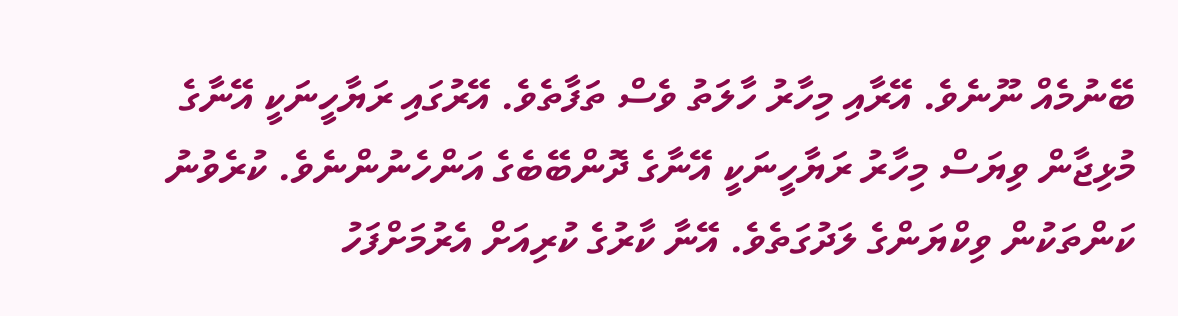ބޭނުމެއް ނޫނެވެ. އޭރާއި މިހާރު ހާލަތު ވެސް ތަފާތެވެ. އޭރުގައި ރަޔާހީނަކީ އޭނާގެ މުޅިޖާން ވިޔަސް މިހާރު ރަޔާހީނަކީ އޭނާގެ ދޮންބޭބެގެ އަންހެނުންނެވެ. ކުރެވުނު ކަންތަކުން ވިކްޔަންގެ ލަދުގަތެވެ. އޭނާ ކާރުގެ ކުރިއަށް އެރުމަށްފަހު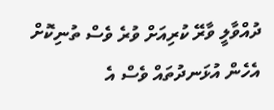ދުއްވާލީ ވާރޭ ކުރިއަށް ވުރެ ވެސް ތުނިކޮށް އެހެން އުޅަނދުތައް ވެސް އެ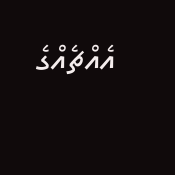އެއްޗެއްގެ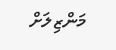މަންޒިލަށް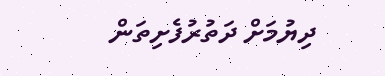ދިޔުމަށް ދަތުރުފެށިތަން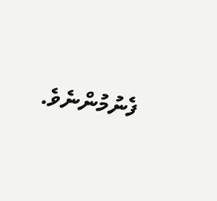ފެނުމުންނެވެ.